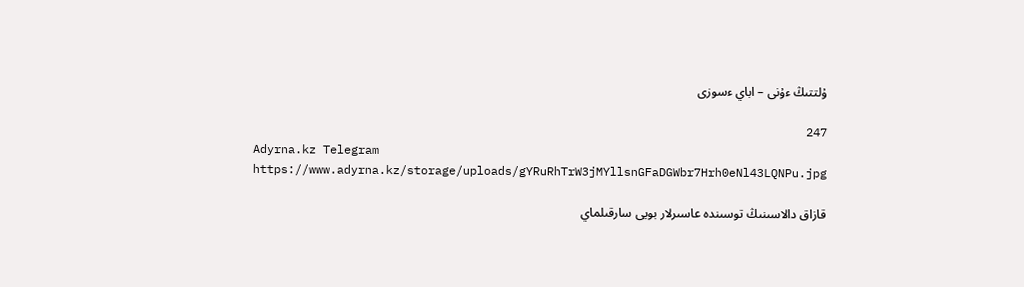ۇلتتىڭ ءۇنى – اباي ءسوزى

247
Adyrna.kz Telegram
https://www.adyrna.kz/storage/uploads/gYRuRhTrW3jMYllsnGFaDGWbr7Hrh0eNl43LQNPu.jpg

قازاق دالاسىنىڭ توسىندە عاسىرلار بويى سارقىلماي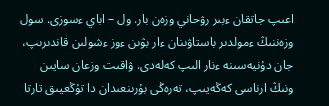اعىپ جاتقان ءبىر رۋحاني وزەن بار. ول – اباي ءسوزى. سول وزەننىڭ ءمولدىر باستاۋىنان ءار بۋىن ءوز ءشولىن قاندىرىپ، جان دۇنيەسىنە ءنار الىپ كەلەدى. ۋاقىت وزعان سايىن ونىڭ ارناسى كەڭەيىپ، تەرەڭى بۇرىنعىدان دا تۇڭعيىق تارتا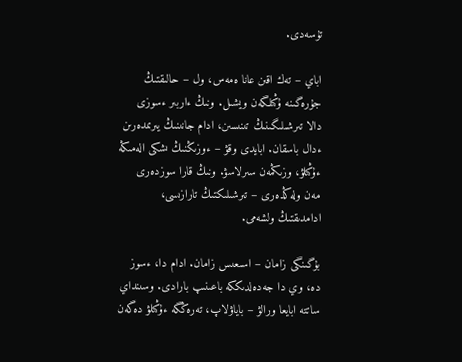تۇسەدى.

اباي – تەك اقىن عانا ەمەس، ول – حالىقتىڭ جۇرەگىنە ۇڭىلگەن ويشىل. ونىڭ ءاربىر ءسوزى دالا تىرشىلىگىنىڭ تىنىسىن، ادام جانىنىڭ يىرىمدەرىن ءدال باسقان. ابايدى وقۋ – ءوزىڭنىڭ ىشكى الەمىڭە ءۇڭىلۋ، وزىڭمەن سىرلاسۋ. ونىڭ قارا سوزدەرى مەن ولەڭدەرى – تىرشىلىكتىڭ تارازىسى، ادامدىقتىڭ ولشەمى.

بۇگىنگى زامان – اسىعىس زامان. ادام دا، ءسوز دە، وي دا جەدەلدىككە باعىنىپ بارادى. وسىنداي ساتتە ابايعا ورالۋ – باياۋلاپ، تەرەڭگە ءۇڭىلۋ دەگەن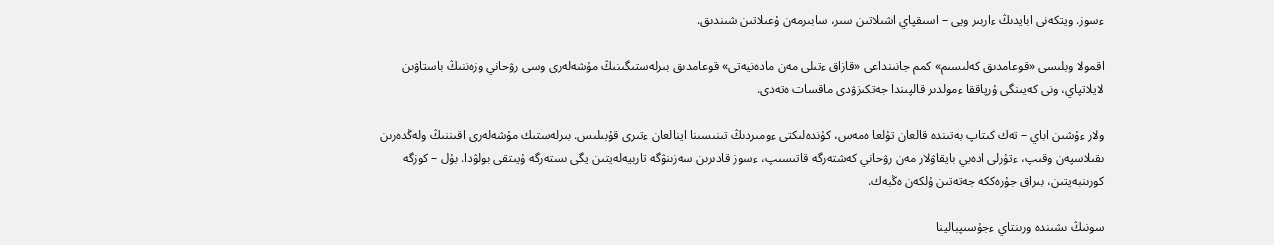ءسوز. ويتكەنى ابايدىڭ ءاربىر ويى – اسىقپاي اشىلاتىن سىر، سابىرمەن ۇعىلاتىن شىندىق.

اقمولا وبلىسى «قوعامدىق كەلىسىم» كمم جانىنداعى «قازاق ءتىلى مەن مادەنيەتى» قوعامدىق بىرلەستىگىنىڭ مۇشەلەرى وسى رۋحاني وزەننىڭ باستاۋىن لايلاتپاي، ونى كەيىنگى ۇرپاققا ءمولدىر قالپىندا جەتكىزۋدى ماقسات ەتەدى.

ولار ءۇشىن اباي – تەك كىتاپ بەتىندە قالعان تۇلعا ەمەس، كۇندەلىكتى ءومىردىڭ تىنىسىنا اينالعان ءتىرى قۇبىلىس. بىرلەستىك مۇشەلەرى اقىننىڭ ولەڭدەرىن ىقىلاسپەن وقىپ، ءتۇرلى ادەبي بايقاۋلار مەن رۋحاني كەشتەرگە قاتىسىپ، ءسوز قادىرىن سەزىنۋگە تاربيەلەيتىن يگى ىستەرگە ۇيىتقى بولۋدا. بۇل – كوزگە كورىنبەيتىن، بىراق جۇرەككە جەتەتىن ۇلكەن ەڭبەك.

سونىڭ ىشىندە ورىنتاي ءجۇسىپبالينا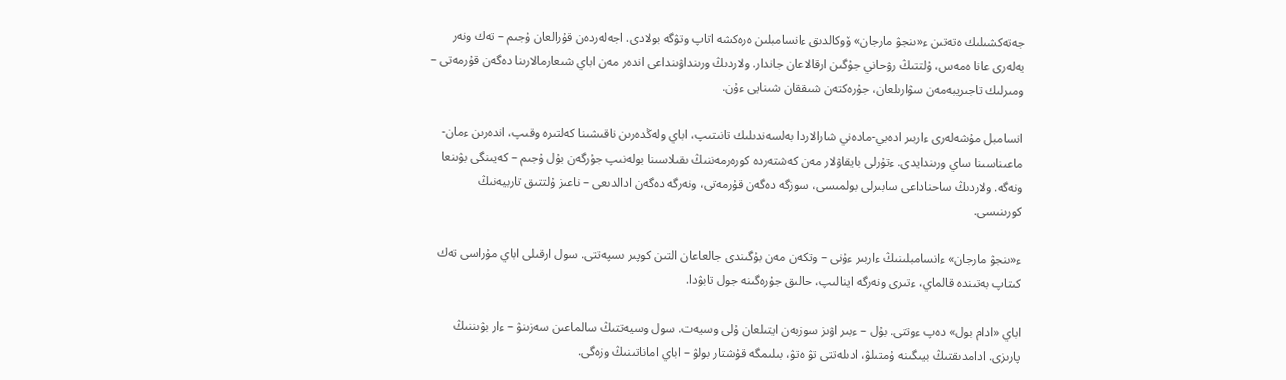جەتەكشىلىك ەتەتىن ء«ىنجۋ مارجان» ۆوكالدىق ءانسامبلىن ەرەكشە اتاپ وتۋگە بولادى. اجەلەردەن قۇرالعان ۇجىم – تەك ونەر يەلەرى عانا ەمەس، ۇلتتىڭ رۋحاني جۇگىن ارقالاعان جاندار. ولاردىڭ ورىنداۋىنداعى اندەر مەن اباي شىعارمالارىنا دەگەن قۇرمەتى – ومىرلىك تاجىريبەمەن سۋارىلعان، جۇرەكتەن شىققان شىنايى ءۇن.

انسامبل مۇشەلەرى ءاربىر ادەبي-مادەني شارالاردا بەلسەندىلىك تانىتىپ، اباي ولەڭدەرىن ناقىشىنا كەلتىرە وقىپ، اندەرىن ءمان-ماعىناسىنا ساي ورىندايدى. ءتۇرلى بايقاۋلار مەن كەشتەردە كورەرمەننىڭ ىقىلاسىنا بولەنىپ جۇرگەن بۇل ۇجىم – كەيىنگى بۋىنعا ونەگە. ولاردىڭ ساحناداعى سابىرلى بولمىسى، سوزگە دەگەن قۇرمەتى، ونەرگە دەگەن ادالدىعى – ناعىز ۇلتتىق تاربيەنىڭ كورىنىسى.

ء«ىنجۋ مارجان» ءانسامبلىنىڭ ءاربىر ءۇنى – وتكەن مەن بۇگىندى جالعاعان التىن كوپىر ىسپەتتى. سول ارقىلى اباي مۇراسى تەك كىتاپ بەتىندە قالماي، ءتىرى ونەرگە اينالىپ، حالىق جۇرەگىنە جول تابۋدا.

اباي «ادام بول» دەپ ءوتتى. بۇل – ءبىر اۋىز سوزبەن ايتىلعان ۇلى وسيەت. سول وسيەتتىڭ سالماعىن سەزىنۋ – ءار بۋىننىڭ پارىزى. ادامدىقتىڭ بيىگىنە ۇمتىلۋ، ادىلەتتى تۋ ەتۋ، بىلىمگە قۇشتار بولۋ – اباي اماناتىنىڭ وزەگى.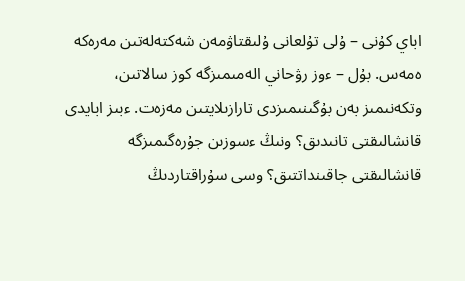اباي كۇنى – ۇلى تۇلعانى ۇلىقتاۋمەن شەكتەلەتىن مەرەكە ەمەس. بۇل – ءوز رۋحاني الەمىمىزگە كوز سالاتىن، وتكەنىمىز بەن بۇگىنىمىزدى تارازىلايتىن مەزەت. ءبىز ابايدى قانشالىقتى تانىدىق؟ ونىڭ ءسوزىن جۇرەگىمىزگە قانشالىقتى جاقىنداتتىق؟ وسى سۇراقتاردىڭ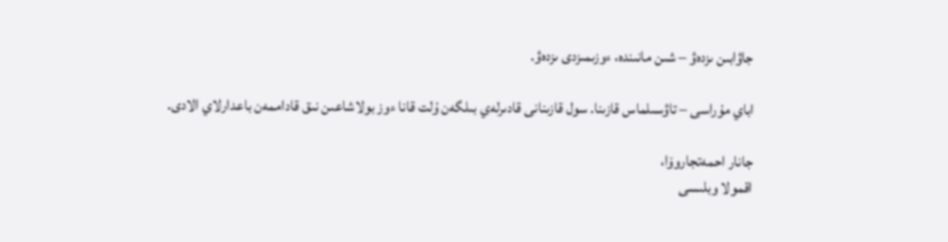جاۋابىن ىزدەۋ – شىن مانىندە، ءوزىمىزدى ىزدەۋ.

اباي مۇراسى – تاۋسىلماس قازىنا. سول قازىنانى قادىرلەي بىلگەن ۇلت قانا ءوز بولاشاعىن نىق قاداممەن باعدارلاي الادى.

جانار احمەتجاروۆا،
اقمولا وبلىسى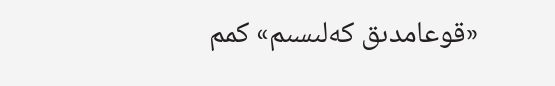«قوعامدىق كەلىسىم» كمم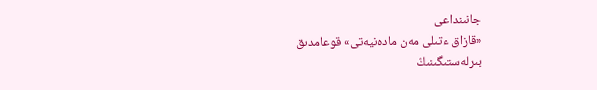جانىنداعى
«قازاق ءتىلى مەن مادەنيەتى» قوعامدىق بىرلەستىگىنىڭ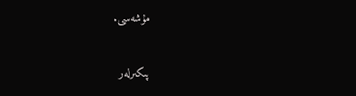مۇشەسى.

پىكىرلەر